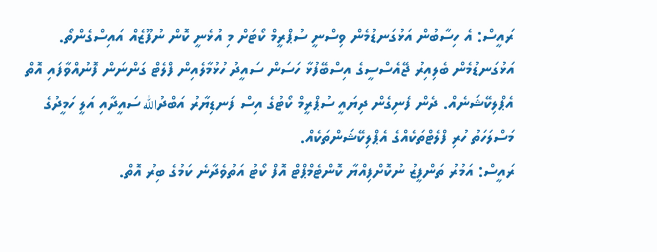ރައީސް: އެ ހިސާބުން އަޅުގަނޑުމެން ވިސްނީ ސުޕްރީމް ކޯޓަށް މި އުޅެނީ ކޮން ނުފޫޒެއް އައިސްގެންތޯ. އަޅުގަނޑުމެން ބެލިއިރު ޖޭއެސްސީގެ އިސްބޭފުޅާ ހަސަން ސައީދު ހުޅުމާލެއިން ފްލެޓް ގަންނަން ފޮނުއްވާފައި އޮތް އެޕްލިކޭޝަނެއް. ދެން ފެނިގެން ދިޔައީ ސުޕްރީމް ކޯޓުގެ އިސް ފަނޑިޔާރު އަބްދުالله ސައީދާއި އަލީ ހަމީދުގެ މަސްލަހަތު ހުރި ފްލެޓްތަކެއްގެ އެޕްލިކޭޝަންތަކެއް.
ރައީސް: އަމުރު ތަންފީޒު ނުކޮށްފިއްޔާ ކޮންޓެމްޕްޓް އޮފް ކޯޓު އަތުވެދާނެ ކަމުގެ ބިރު އޮތް.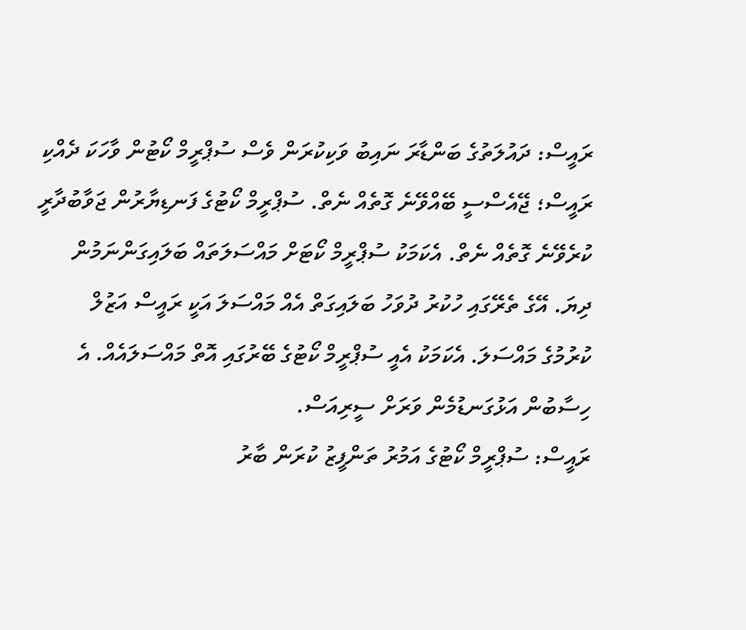ރައީސް: ދައުލަތުގެ ބަންޑާރަ ނައިބު ވަކިކުރަން ވެސް ސުޕްރީމް ކޯޓުން ވާހަކަ ދެއްކި
ރައީސް؛ ޖޭއެސްސީ ބޭއްވޭނެ ގޮތެއް ނެތް. ސުޕްރީމް ކޯޓުގެ ފަނޑިޔާރުން ޖަވާބުދާރީ ކުރެވޭނެ ގޮތެއް ނެތް. އެކަމަކު ސުޕްރީމް ކޯޓަށް މައްސަލަތައް ބަލައިގަންނަމުން ދިޔަ. އޭގެ ތެރޭގައި ހުކުރު ދުވަހު ބަލައިގަތް އެއް މައްސަލަ އަކީ ރައީސް އަޒުލް ކުރުމުގެ މައްސަލަ. އެކަމަކު އެއީ ސުޕްރީމް ކޯޓުގެ ބޭރުގައި އޮތް މައްސަލައެއް. އެ ހިސާބުން އަޅުގަނޑުމެން ވަރަށް ސީރިއަސް.
ރައީސް: ސުޕްރީމް ކޯޓުގެ އަމުރު ތަންފީޒު ކުރަން ބާރު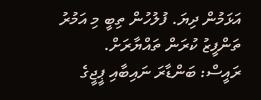އަޅަމުން ދިޔަ. ފުލުހުން ތިބީ މި އަމުރު ތަންފީޒު ކުރަން ތައްޔާރަށް.
ރައީސް: ބަންޑާރަ ނައިބާއި ޕީޖީގެ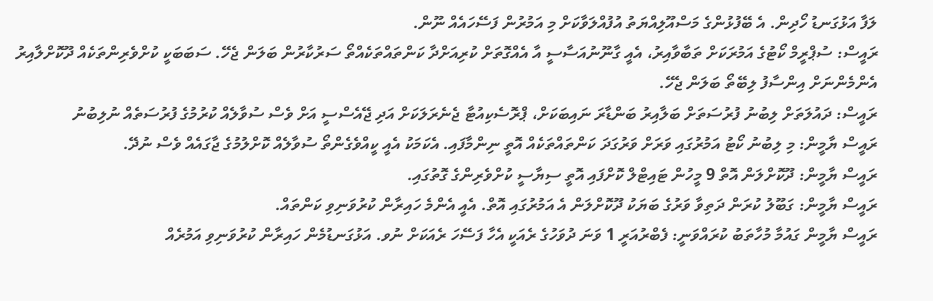ލަފާ އަޅުގަނޑު ހޯދިން. އެ ބޭފުޅުންގެ މަސްއޫލިއްޔަތު އުފުއްލަވާކަށް މި އަމުރުން ފަސޭހައެއް ނޫން.
ރައީސް: ސުޕްރީމް ކޯޓުގެ އަމުރަކަށް ތަބާވާއިރު، އެއީ ގާނޫނުއަސާސީ އާ އެއްގޮތަށް ކުރިއަށްދާ ކަންތައްތަކެއްތޯ ސަރުކާރުން ބަލަން ޖެހޭ. ސަބަބަކީ ކުށްވެރިންތަކެއް ދޫކޮށްލާއިރު އެންމެންނަށް އިންސާފު ލިބޭތޯ ބަލަން ޖެހޭ.
ރައީސް: ދައުލަތަށް ލިބުނު ފުރުސަތަށް ބަލާއިރު ބަންޑާރަ ނައިބަކަށް، ޕްރޮސެކިއުޓާ ޖެނެރަލަކަށް އަދި ޖޭއެސްސީ އަށް ވެސް ސުވާލެއް ކުރުމުގެ ފުރުސަތެއް ނުލިބުނު
ރައީސް ޔާމީން: މި ލިބުނު ކޯޓު އަމުރުގައި ވަރަށް ވަރުގަދަ ކަންތައްތަކެއް އޮތީ ނިންމާފައި. އެކަމަކު އެއީ ކީއްވެގެންތޯ ސުވާލެއް ކޮށްލުމުގެ ޖާގައެއް ވެސް ނުދޭ.
ރައީސް ޔާމީން: ދޫކޮށްލަން އޮތް 9 މީހުން ޓައިޓްލް ކޮށްފައި އޮތީ ސިޔާސީ ކުށްވެރިންގެ ގޮތުގައި.
ރައީސް ޔާމީން: ގަބޫލު ކުރަން ދަތިވާ ވަރުގެ ބަޔަކު ދޫކޮށްލަން އެ އަމުރުގައި އޮތް. އެއީ އެންމެ ހައިރާން ކުރުވަނިވި ކަންތައް.
ރައީސް ޔާމީން ގައުމާ މުހާތަބު ކުރައްވަނީ: ފެބްރުއަރީ 1 ވަނަ ދުވަހުގެ ރެއަކީ އެހާ ފަސޭހަ ރެއަކަށް ނުވ. އަޅުގަނޑުމެން ހައިރާން ކުރުވަނިވި އަމުރެއް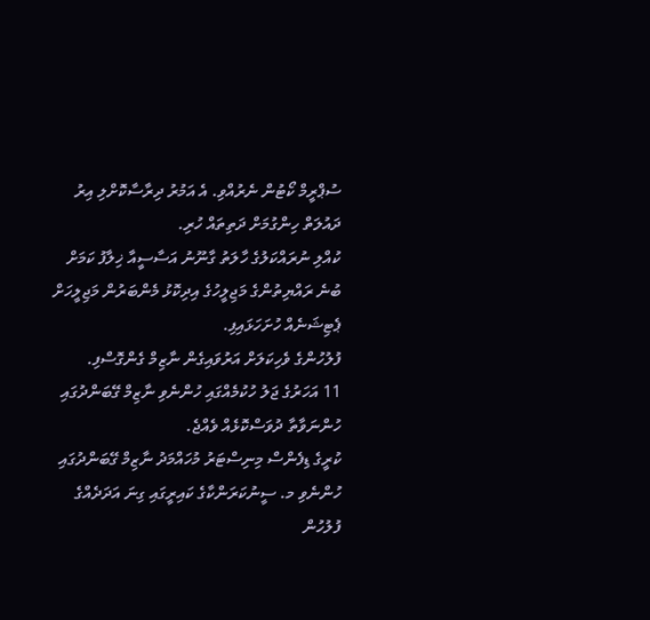ސުޕްރީމް ކޯޓުން ނެރުއްވި. އެ އަމުރު ދިރާސާކޮށްލި އިރު ދައުލަތް ހިންގުމަށް ދަތިތައް ހުރި.
ކުއްލި ނުރައްކަލުގެ ހާލަތު ގާނޫނު އަސާސީއާ ޚިލާފު ކަމަށް ބުނެ ރައްޔިތުންގެ މަޖިލީހުގެ އިދިކޮޅު މެންބަރުން މަޖިލީހަށް ޕެޓިޝަނެއް ހުށަހަޅައިފި.
ފުލުހުންގެ ވެހިކަލަށް އަރުވައިގެން ނާޒިމް ގެންގޮސްފި.
11 އަހަރުގެ ޖަލު ހުކުމެއްގައި ހުންނެވި ނާޒިމް ގޭބަންދުގައި ހުންނަވާތާ ދުވަސްކޮޅެއް ވެއްޖެ.
ކުރީގެ ޑިފެންސް މިނިސްޓަރު މުހައްމަދު ނާޒިމް ގޭބަންދުގައި ހުންނެވި މ. ސީނުކަރަންކާގެ ކައިރީގައި ގިނަ އަދަދެއްގެ ފުލުހުން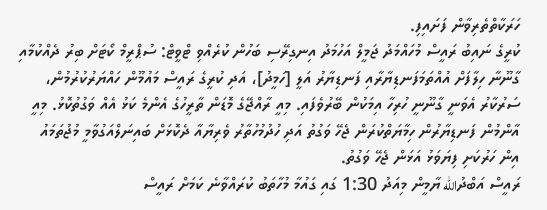ހަރަކާތްތެރިވާން ފަށައިފި.
ކުރީގެ ނައިބު ރައީސް މުހައްމަދު ޖަމީލް އަހުމަދު އިނގިރޭސި ބަހުން ކުރެއްވި ޓްވީޓް: ސުޕްރީމް ކޯޓަށް ބިރު ދެއްކުމާއި ގާނޫނާ ހިލާފަށް އުއްތަމަފަނޑިޔާރާއި ފަނޑިޔާރު އަލީ [ހަމީދު]، އަދި ކުރީގެ ރައީސް މައުމޫން ހައްޔަރުކުރުމުން، ސަރުކާރު އެވަނީ ގާނޫނީ ހުރިހާ އިމަކުން ބޭރުވެފައި. މިއީ ރާއްޖޭގެ މޮޑަން ތާރީހުގެ އެންމެ ކަޅު އެއް ވަގުތުކޮޅު. މިއީ އާންމުން ފަނޑިޔާރުން ހިމާޔަތްކުރަން ޖެހޭ ވަގުތު އަދި ހުދުމުހުތާރު ވެރިޔާއާ ދެކޮޅަށް ބައިނަލްއަގުވާމީ މުޖުތަމައު އިން ހަރުކަށި ފިޔަވަޅު އަޅަން ޖެހޭ ވަގުތު.
ރައީސް އަބްދުالله ޔާމީން މިއަދު 1:30 ގައި ގައުމާ މުހާތަބު ކުރައްވާނެ ކަމަށް ރައީސް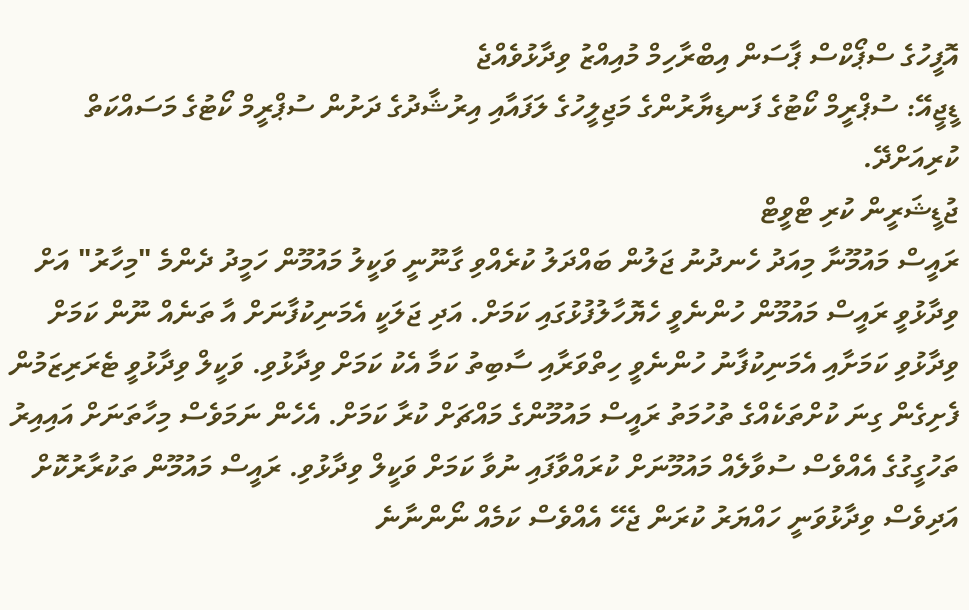އޮފީހުގެ ސްޕޯކްސް ޕާސަން އިބްރާހިމް މުއިއްޒު ވިދާޅުވެއްޖެ
ޑީޖީއޭ: ސުޕްރީމް ކޯޓުގެ ފަނޑިޔާރުންގެ މަޖިލީހުގެ ލަފައާއި އިރުޝާދުގެ ދަށުން ސުޕްރީމް ކޯޓުގެ މަސައްކަތް ކުރިއަށްދޭ.
ޖުޑީޝަރީން ކުރި ޓްވީޓް
ރައީސް މައުމޫނާ މިއަދު ހެނދުނު ޖަލުން ބައްދަލު ކުރެއްވި ގާނޫނީ ވަކީލު މައުމޫން ހަމީދު ދެންމެ "މިހާރު" އަށް ވިދާޅުވީ ރައީސް މައުމޫން ހުންނެވީ ހެޔޮހާލުފުޅުގައި ކަމަށް. އަދި ޖަލަކީ އެމަނިކުފާނަށް އާ ތަނެއް ނޫން ކަމަށް ވިދާޅުވި ކަމަށާއި އެމަނިކުފާނު ހުންނެވީ ހިތްވަރާއި ސާބިތު ކަމާ އެކު ކަމަށް ވިދާޅުވި. ވަކީލް ވިދާޅުވީ ޓެރަރިޒަމުން ފެށިގެން ގިނަ ކުށްތަކެއްގެ ތުހުމަތު ރައީސް މައުމޫންގެ މައްޗަށް ކުރާ ކަމަށް. އެހެން ނަމަވެސް މިހާތަނަށް އައިއިރު ތަހުގީގުގެ އެއްވެސް ސުވާލެއް މައުމޫނަށް ކުރައްވާފައި ނުވާ ކަމަށް ވަކީލް ވިދާޅުވި. ރައީސް މައުމޫން ތަކުރާރުކޮށް އަދިވެސް ވިދާޅުވަނީ ހައްޔަރު ކުރަން ޖެހޭ އެއްވެސް ކަމެއް ނޯންނާނެ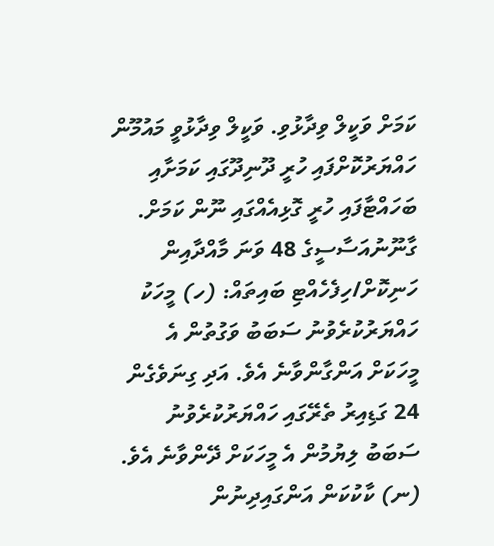ކަމަށް ވަކީލް ވިދާޅުވި. ވަކީލް ވިދާޅުވީ މައުމޫން ހައްޔަރުކޮށްފައި ހުރީ ދޫނިދޫގައި ކަމަށާއި ބަހައްޓާފައި ހުރީ ގޮޅިއެއްގައި ނޫން ކަމަށް.
ގާނޫނުއަސާސީގެ 48 ވަނަ މާއްދާއިން ހަނިކޮށް/ހިފެހެއްޓި ބައިތައް: (ހ) މީހަކު ހައްޔަރުކުރެވުނު ސަބަބު ވަގުތުން އެ މީހަކަށް އަންގާންވާނެ އެވެ. އަދި ގިނަވެގެން 24 ގަޑިއިރު ތެރޭގައި ހައްޔަރުކުރެވުނު ސަބަބު ލިޔުމުން އެ މީހަކަށް ދޭންވާނެ އެވެ. (ނ) ކާކުކަން އަންގައިދިނުން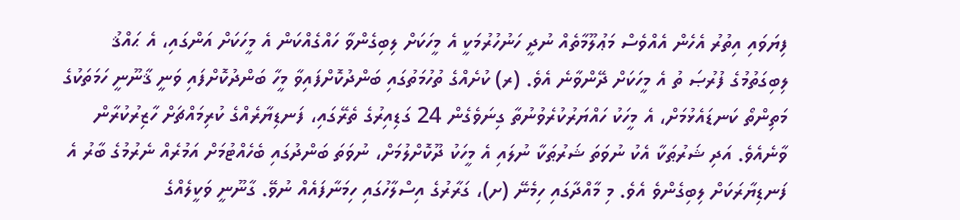ފިޔަވައި އިތުރު އެހެން އެއްވެސް މަޢުލޫމާތެއް ނުދީ ހަނުހުރުމަކީ އެ މީހަކަށް ލިބިގެންވާ ހައްގެއްކަން އެ މީހަކަށް އަންގައި، އެ ޙައްޤު ލިބިގަތުމުގެ ފުރުޞަ ތު އެ މީހަކަށް ދޭންވާނެ އެވެ. (ރ) ކުށެއްގެ ތުހުމަތުގައި ބަންދުކޮށްފައިވާ މީހާ ބަންދުކޮށްފައި ވަނީ ޤާނޫނީ ހަމަތަކުގެ މަތިންތޯ ކަނޑައެޅުމަށް، އެ މީހަކު ހައްޔަރުކުރެވުނުތާ ގިނަވެގެން 24 ގަޑިއިރުގެ ތެރޭގައި، ފަނޑިޔާރެއްގެ ކުރިމައްޗަށް ހާޒިރުކުރާން ވާނެއެވެ. އަދި ޝަރުޠަކާ އެކު ނުވަތަ ޝަރުޠަކާ ނުލައި އެ މީހަކު ދޫކޮށްލުމަށް، ނުވަތަ ބަންދުގައި ބެހެއްޓުމަށް އަމުރެއް ނެރުމުގެ ބާރު އެ ފަނޑިޔާރަކަށް ލިބިގެންވެ އެވެ. މި މާއްދާގައި ހިމެނޭ (ށ)، ގަރާރުގެ އިސްލާހުގައި ހިމަނާފައެއް ނުވޭ. ގާނޫނީ ވަކީލެއްގެ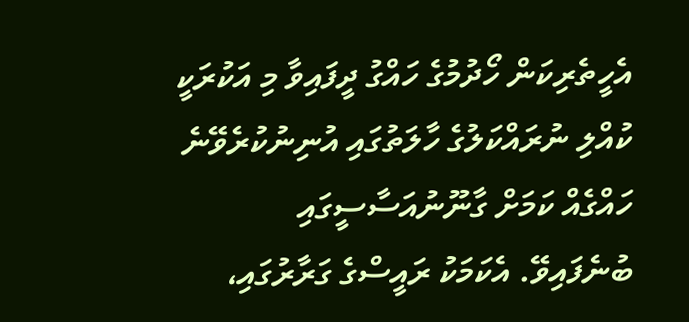އެހީތެރިކަން ހޯދުމުގެ ހައްގު ދީފައިވާ މި އަކުރަކީ ކުއްލި ނުރައްކަލުގެ ހާލަތުގައި އުނިނުކުރެވޭނެ ހައްގެއް ކަމަށް ގާނޫނުއަސާސީގައި ބުނެފައިވޭ. އެކަމަކު ރައީސްގެ ގަރާރުގައި،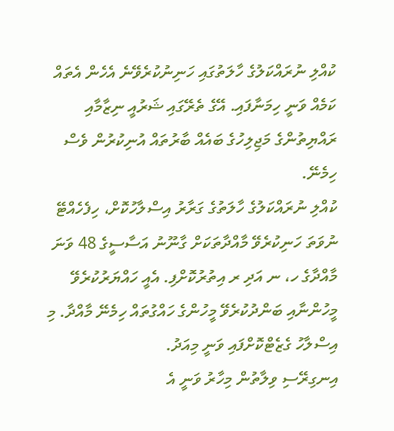ކުއްލި ނުރައްކަލުގެ ހާލަތުގައި ހަނިނުކުރެވޭނެ އެހެން އެތައް ކަމެއް ވަނީ ހިމަނާފައި. އޭގެ ތެރޭގައި ޝަރުއީ ނިޒާމާއި ރައްޔިތުންގެ މަޖިލިހުގެ ބައެއް ބާރުތައް އުނިކުރުން ވެސް ހިމެނޭ.
ކުއްލި ނުރައްކަލުގެ ހާލަތުގެ ގަރާރު އިސްލާހުކޮށް، ހިފެހެއްޓޭ ނުވަތަ ހަނިކުރެވޭ މާއްދާތަކަށް ގާނޫނު އަސާސީގެ 48 ވަނަ މާއްދާގެ ހ، ނ އަދި ރ އިތުރުކޮށްފި. އެއީ ހައްޔަރުކުރެވޭ މީހުންނާއި ބަންދުކުރެވޭ މީހުންގެ ހައްގުތައް ހިމެނޭ މާއްދާ. މި އިސްލާހު ގެޒެޓްކޮށްފައި ވަނީ މިއަދު.
އިނގިރޭސި ވިލާތުން މިހާރު ވަނީ އެ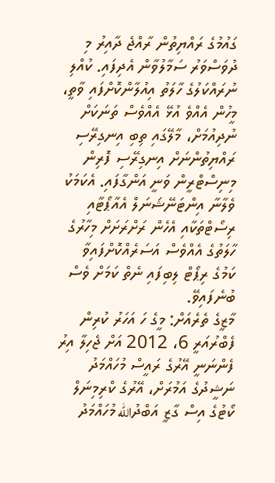ގައުމުގެ ރައްޔިތުން ރާއްޖެ ދާއިރު މި ދުވަސްވަރު ސަމާލުވާން އެދިފައި. ކުއްލި ނުރައްކަލުގެ ހާލަތު އިއުލާންކޮށްފައި ވާތީ، މީހުން އެއްވެ އުޅޭ އެއްވެސް ތަނަކަށް ނުދިއުމަށް، މާލޭގައި ތިބި އިނގިރޭސި ރައްޔިތުންނަށް އިނގިރޭސި ފޮރިން މިނިސްޓްރީން ވަނީ އަންގާފައި. އެކަމަކު ވެލާނާ އިންޓަނޭޝަނަލް އެއާޕޯޓާއި ރިސޯޓްތަކާއި އެހެން ރަށްރަށަށް މިހާރުގެ ހާލަތުގެ އެއްވެސް އަސަރެއްކޮށްފައިވާ ކަމުގެ ރިޕޯޓް ލިބިފައި ނެތް ކަމަށް ވެސް ބުނެފައިވޭ.
މާޒީގެ ތެރެއަށް: މީގެ ހަ އަހަރު ކުރިން ފެބްރުއަރީ 6، 2012 އަށް ޖެހިލާ އިރު ފެންނަނީ އޭރުގެ ރައީސް މުހައްމަދު ނަޝީދުގެ އަމުރަށް، އޭރުގެ ކްރިމިނަލް ކޯޓުގެ އިސް ގާޒީ އަބްދުالله މުހައްމަދު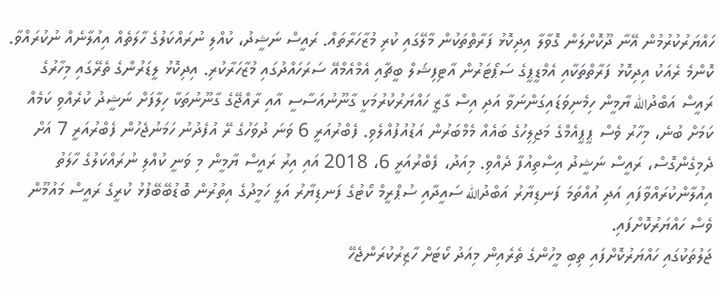ހައްޔަރުކުރުމުން އޭނާ ދޫކޮށްލަން ގޮވާލާ އިދިކޮޅު ފަރާތްތަކުން މާލޭގައި ކުރި މުޒާހަރާތައް. ރައީސް ނަޝީދު، ކުއްލި ނުރައްކަލުގެ ހާލަތެއް އިއުލާނެއް ނުކުރައްވާ. ކޮންމެ ރެއަކު އިދިކޮޅު ފަރާތްތަކާއި އެމްޑީޕީގެ ސަޕޯޓަރުން އާޓިފިޝަލް ބީޗާއި އެމްއެމްއޭ ސަރަހައްދުގައި މުޒާހަރާކުރި. އިދިކޮޅު ލީޑަރުންގެ ތެރޭގައި މިހާރުގެ ރައީސް އަބްދުالله ޔާމީން ހިމެނިވަޑައިގަންނަވާ އަދި އިސް ގާޒީ ހައްޔަރުކުރުމަކީ ގާނޫނުއަސާސީ އާއި ރާއްޖޭގެ ގާނޫނުތަކާ ހިލާފަށް ނަޝީދު ކުރެއްވި ކަމެއް ކަމަށް ބުނެ، މިހާރު ވެސް ޕީޕީއެމްގެ މަޖިލިހުގެ ބައެއް މެމްބަރުން އަޑުއުފުއްލެވި. ފެބްރުއަރީ 6 ވަނަ ދުވަހުގެ ރޭ އުފެދުނު ހަމަނުޖެހުން ފެބްރުއަރީ 7 އަށް ދެމިގެންގޮސް، ރައީސް ނަޝީދު އިސްތިއުފާ ދެއްވި. މިއަދު، ފެބްރުއަރީ 6، 2018 އައި އިރު ރައީސް ޔާމީން މި ވަނީ ކުއްލި ނުރައްކަލުގެ ހާލަތު އިއުލާންކުރައްވާފައި އަދި އުއްތަމަ ފަނޑިޔާރު އަބްދުالله ސައީދާއި ސުޕްރީމް ކޯޓުގެ ފަނޑިޔާރު އަލީ ހަމީދުގެ އިތުރުން ބޮޑުބޭބޭފުޅު ކުރީގެ ރައީސް މައުމޫން ވެސް ހައްޔަރުކޮށްފައި.
ޖަލުތަކުގައި ހައްޔަރުކޮށްފައި ތިބި މީހުންގެ ތެރެއިން މިއަދު ކޯޓަށް ހާޒިރުކުރަންޖެހޭ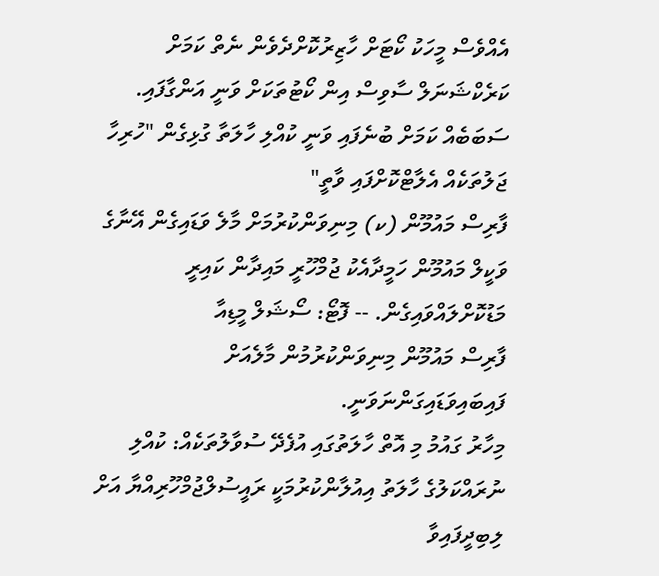އެއްވެސް މީހަކު ކޯޓަށް ހާޒިރުކޮށްދެވެން ނެތް ކަމަށް ކަރެކްޝަނަލް ސާވިސް އިން ކޯޓުތަކަށް ވަނީ އަންގާފައި. ސަބަބެއް ކަމަށް ބުނެފައި ވަނީ ކުއްލި ހާލަތާ ގުޅިގެން "ހުރިހާ ޖަލުތަކެއް އެލާޓްކޮށްފައި ވާތީ"
ފާރިސް މައުމޫން (ކ) މިނިވަންކުރުމަށް މާލެ ވަޑައިގެން އޭނާގެ ވަކީލް މައުމޫން ހަމީދާއެކު ޖުމްހޫރީ މައިދާން ކައިރީ މަޑުކޮށްލައްވައިގެން. -- ފޮޓޯ: ސޯޝަލް މީޑިއާ
ފާރިސް މައުމޫން މިނިވަންކުރުމުން މާލެއަށް ފައިބައިވަޑައިގަންނަވަނީ.
މިހާރު ގައުމު މި އޮތް ހާލަތުގައި އުފެދޭ ސުވާލުތަކެއް: ކުއްލި ނުރައްކަލުގެ ހާލަތު އިއުލާންކުރުމަކީ ރައީސުލްޖުމްހޫރިއްޔާ އަށް ލިބިދީފައިވާ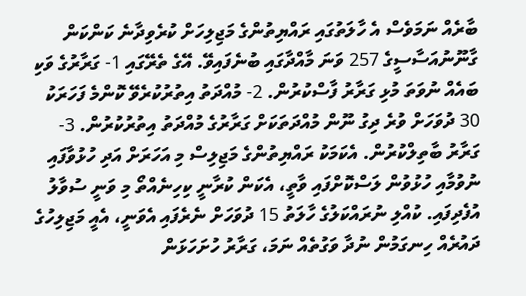ބާރެއް ނަމަވެސް އެ ހާލަތުގައި ރައްޔިތުންގެ މަޖިލިހަށް ކުރެވިދާނެ ކަންކަން ގާނޫނުއަސާސީގެ 257 ވަނަ މާއްދާގައި ބުނެފައިވޭ. އޭގެ ތެރޭގައި 1- ގަރާރުގެ ވަކި ބައެއް ނުވަތަ މުޅި ގަރާރު ފާސްކުރުން. 2- މުއްދަތު އިތުރުކުރެވޭ ކޮންމެ ފަހަރަކު 30 ދުވަހަށް ވުރެ ދިގު ނޫން މުއްދަތަކަށް ގަރާރުގެ މުއްދަތު އިތުރުކުރުން. 3- ގަރާރު ބާތިލްކުރުން. އެކަމަކު ރައްޔިތުންގެ މަޖިލިސް މި އަހަރަށް އަދި ހުޅުވާފައި ނުވުމާއި ހުޅުވުން ލަސްކޮށްފައި ވާތީ، އެކަން ކުރާނީ ކިހިނެއްތޯ މި ވަނީ ސުވާލު އުފެދިފައި. ކުއްލި ނުރައްކަލުގެ ހާލަތު 15 ދުވަހަށް ނެރެފައި އެވަނީ، އެއީ މަޖިލިހުގެ ދައުރެއް ހިނގަމުން ނުދާ ވަގުތެއް ނަމަ، ގަރާރު ހުށަހަޅަން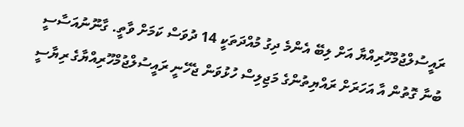ރައީސުލްޖުމްހޫރިއްޔާ އަށް ލިބޭ އެންމެ ދިގު މުއްދަތަކީ 14 ދުވަސް ކަމަށް ވާތީ. ގާނޫނުއަސާސީ ބުނާ ގޮތުން އާ އަހަރަށް ރައްޔިތުންގެ މަޖިލިސް ހުޅުވަން ޖެހޭނީ ރައީސުލްޖުމްހޫރިއްޔާގެ ރިޔާސީ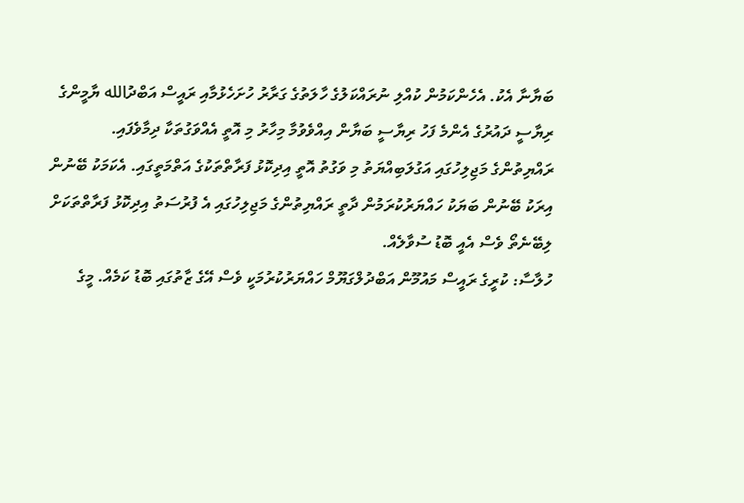ބަޔާނާ އެކު. އެހެންކަމުން ކުއްލި ނުރައްކަލުގެ ހާލަތުގެ ގަރާރު ހުށަހެޅުމާއި ރައީސް އަބްދުالله ޔާމީންގެ ރިޔާސީ ދައުރުގެ އެންމެ ފަހު ރިޔާސީ ބަޔާން އިއްވެވުމާ މިހާރު މި އޮތީ އެއްވަގުތަކާ ދިމާވެފައި. ރައްޔިތުންގެ މަޖިލިހުގައި އަގުލަބިއްޔަތު މި ވަގުތު އޮތީ އިދިކޮޅު ފަރާތްތަކުގެ އަތްމަތީގައި. އެކަމަކު ބޭނުން އިރަކު ބޭނުން ބަޔަކު ހައްޔަރުކުރަމުން ދާތީ ރައްޔިތުންގެ މަޖިލިހުގައި އެ ފުރުސަތު އިދިކޮޅު ފަރާތްތަކަށް ލިބޭނެތޯ ވެސް އެއީ ބޮޑު ސުވާލެއް.
ހުލާސާ: ކުރީގެ ރައީސް މައުމޫން އަބްދުލްގަޔޫމް ހައްޔަރުކުރުމަކީ ވެސް އޭގެ ޒާތުގައި ބޮޑު ކަމެއް. މީގެ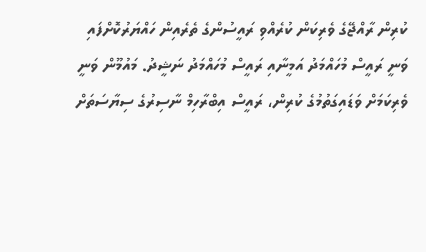ކުރިން ރާއްޖޭގެ ވެރިކަން ކުރެއްވި ރައީސުންގެ ތެރެއިން ހައްޔަރުކޮށްފައި ވަނީ ރައީސް މުހައްމަދު އަމީނާއި ރައީސް މުހައްމަދު ނަޝީދު. މައުމޫން ވަނީ ވެރިކަމަށް ވަޑައިގަތުމުގެ ކުރިން، ރައީސް އިބްރާހިމް ނާސިރުގެ ސިޔާސަތަށް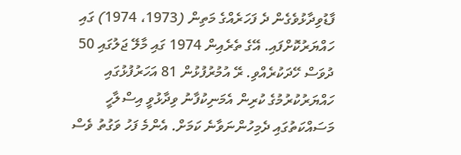ފާޑުވިދާޅުވެގެން ދެ ފަހަރެއްގެ މަތިން (1973، 1974) ގައި ހައްޔަރުކޮށްފައި. އޭގެ ތެރެއިން 1974 ގައި މާލޭ ޖަލުގައި 50 ދުވަސް ހޭދަކުރެއްވި. ރޭ އުމުރުފުޅުން 81 އަހަރުފުޅުގައި ހައްޔަރުކުރުމުގެ ކުރިން އެމަނިކުފާނު ވިދާޅުވީ އިސްލާހީ މަސައްކަތުގައި ދެމިހުންނަވާނެ ކަމަށް. އެންމެ ފަހު ވަގުތު ވެސް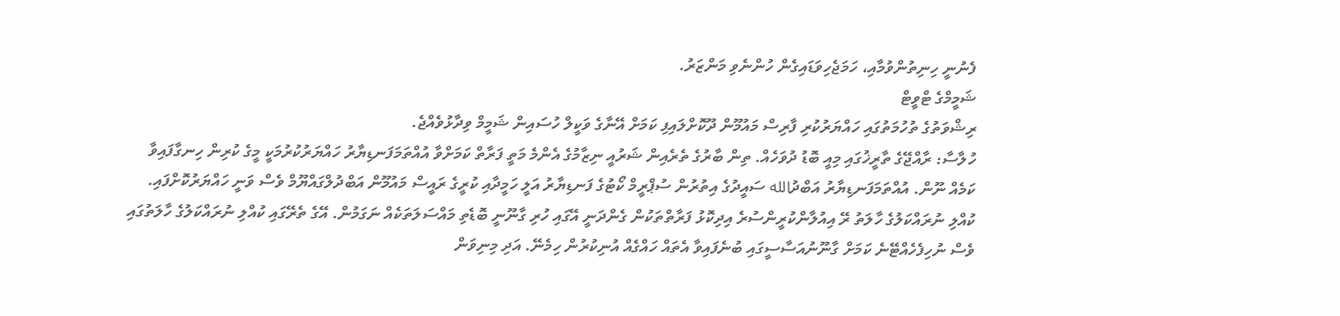ފެނުނީ ހިނިތުންވުމާއި، ހަމަޖެހިވަޑައިގެން ހުންނެވި މަންޒަރު.
ޝަމީމްގެ ޓްވީޓް
ރިޝްވަތުގެ ތުހުމަތުގައި ހައްޔަރުކުރި ފާރިސް މައުމޫން ދޫކޮށްލައިފި ކަމަށް އޭނާގެ ވަކީލް ހުސައިން ޝަމީމް ވިދާޅުވެއްޖެ.
ހުލާސާ: ރާއްޖޭގެ ތާރީޚުގައި މިއީ ބޮޑު ދުވަހެއް. ތިން ބާރުގެ ތެރެއިން ޝަރުއީ ނިޒާމުގެ އެންމެ މަތީ ފަރާތް ކަމަށްވާ އުއްތަމަފަނޑިޔާރު ހައްޔަރުކުރުމަކީ މީގެ ކުރިން ހިނގާފައިވާ ކަމެއް ނޫން. އުއްތަމަފަނޑިޔާރު އަބްދުالله ސައީދުގެ އިތުރުން ސުޕްރީމް ކޯޓުގެ ފަނޑިޔާރު އަލީ ހަމީދާއި ކުރީގެ ރައީސް މައުމޫން އަބްދުލްގައްޔޫމް ވެސް ވަނީ ހައްޔަރުކޮށްފައި. ކުއްލި ނުރައްކަލުގެ ހާލަތު ރޭ އިއުލާންކުރީންސުރެ އިދިކޮޅު ފަރާތްތަކުން ގެންދަނީ އޭގައި ހުރި ގާނޫނީ ބޮޑެތި މައްސަލަތަކެއް ނަގަމުން. އޭގެ ތެރޭގައި ކުއްލި ނުރައްކަލުގެ ހާލަތުގައި ވެސް ނުހިފެހެއްޓޭނެ ކަމަށް ގާނޫނުއަސާސީގައި ބުނެފައިވާ އެތައް ހައްގެއް އުނިކުރުން ހިމެނޭ. އަދި މިނިވަން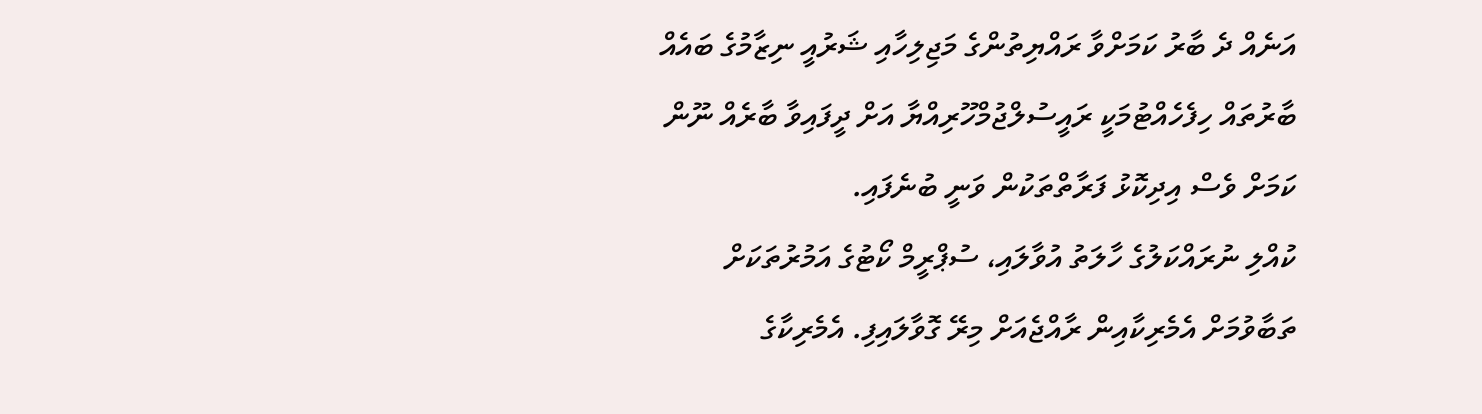އަނެއް ދެ ބާރު ކަމަށްވާ ރައްޔިތުންގެ މަޖިލިހާއި ޝަރުއީ ނިޒާމުގެ ބައެއް ބާރުތައް ހިފެހެއްޓުމަކީ ރައީސުލްޖުމްހޫރިއްޔާ އަށް ދީފައިވާ ބާރެއް ނޫން ކަމަށް ވެސް އިދިކޮޅު ފަރާތްތަކުން ވަނީ ބުނެފައި.
ކުއްލި ނުރައްކަލުގެ ހާލަތު އުވާލައި، ސުޕްރީމް ކޯޓުގެ އަމުރުތަކަށް ތަބާވުމަށް އެމެރިކާއިން ރާއްޖެއަށް މިރޭ ގޮވާލައިފި. އެމެރިކާގެ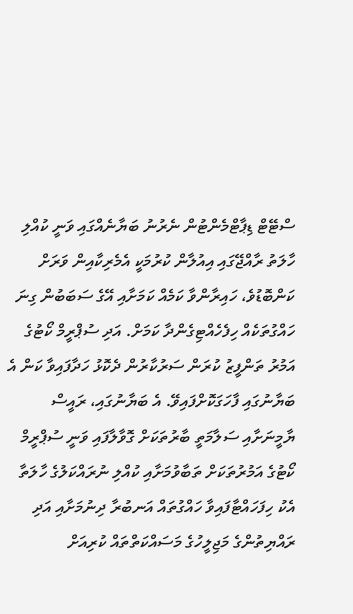ސްޓޭޓް ޑިޕާޓްމެންޓުން ނެރުނު ބަޔާނެއްގައި ވަނީ ކުއްލި ހާލަތު ރާއްޖޭގައި އިއުލާން ކުރުމަކީ އެމެރިކާއިން ވަރަށް ކަންބޮޑުވެ، ހައިރާންވާ ކަމެއް ކަމަށާއި އޭގެ ސަބަބުން ގިނަ ހައްގުތަކެއް ހިފެހެއްޓިގެންދާ ކަމަށް. އަދި ސުޕްރީމް ކޯޓުގެ އަމުރު ތަންފީޒު ކުރަން ސަރުކާރުން ދެކޮޅު ހަދާފައިވާ ކަން އެ ބަޔާނުގައި ފާހަގަކޮށްފައިވޭ. އެ ބަޔާނުގައި، ރައީސް ޔާމީނަށާއި ސަލާމަތީ ބާރުތަކަށް ގޮވާލާފައި ވަނީ ސުޕްރީމް ކޯޓުގެ އަމުރުތަކަށް ތަބާވުމަށާއި ކުއްލި ނުރައްކަލުގެ ހާލަތާ އެކު ހިފަހައްޓާފައިވާ ހައްގުތައް އަނބުރާ ދިނުމަށާއި އަދި ރައްޔިތުންގެ މަޖިލީހުގެ މަސައްކަތްތައް ކުރިއަށް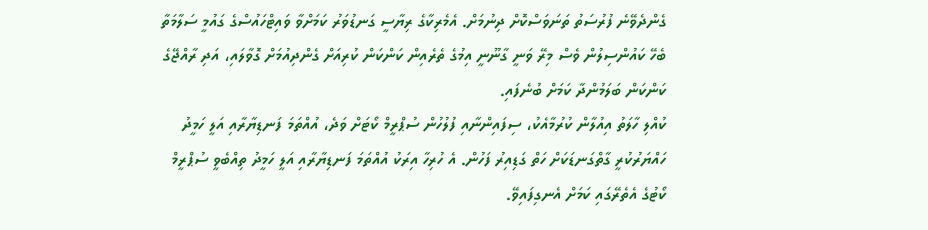ގެންދެވޭނެ ފުރުސަތު ތަނަވަސްކޮށް ދިނުމަށް. އެމެރިކާގެ ރިޔާސީ ގަނޑުވަރު ކަމަށްވާ ވައިޓްހައުސްގެ ގައުމީ ސަލާމަތާ ބެހޭ ކައުންސިލުން ވެސް މިރޭ ވަނީ ގާނޫނީ އިމުގެ ތެރެއިން ކަންކަން ކުރިއަށް ގެންދިއުމަށް ގޮވާލައި، އަދި ރާއްޖޭގެ ކަންކަން ބަލަމުންދާ ކަމަށް ބުނެފައި.
ކުއްލި ހާލަތު އިއުލާން ކުރުމާއެކު، ސިފައިންނާއި ފުލުހުން ސުޕްރީމް ކޯޓަށް ވަދެ، އުއްތަމަ ފަނޑިޔާރާއި އަލީ ހަމީދު ހައްޔަރުކުރީ ގާތްގަނޑަކަށް ހަތް ގަޑިއިރު ފަހުން. އެ ހުރިހާ އިރަކު އުއްތަމަ ފަނޑިޔާރާއި އަލީ ހަމީދު ތިއްބެވީ ސުޕްރީމް ކޯޓުގެ އެތެރޭގައި ކަމަށް އެނގިފައިވޭ.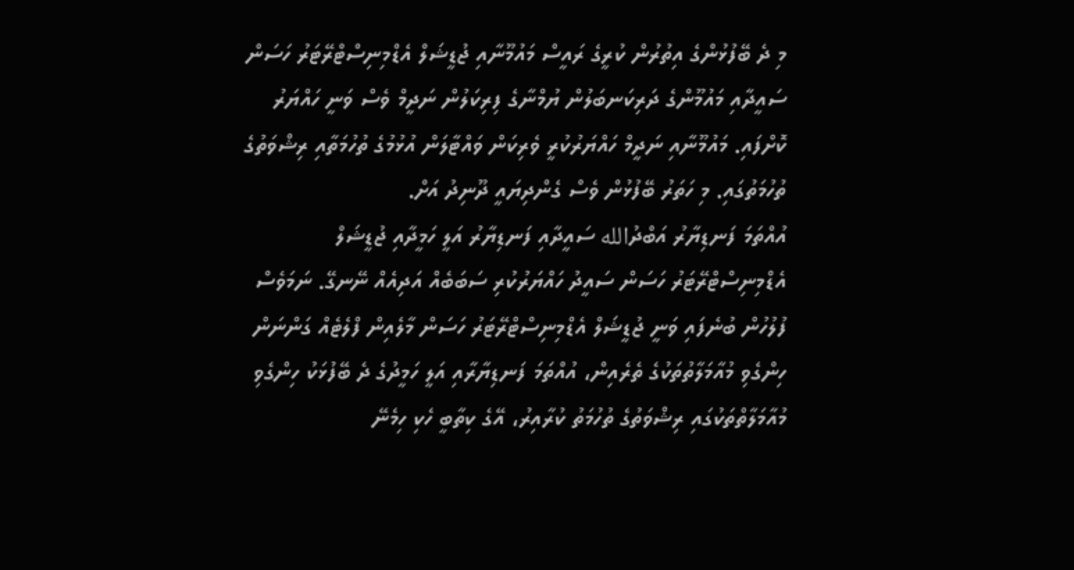މި ދެ ބޭފުޅުންގެ އިތުރުން ކުރީގެ ރައީސް މައުމޫނާއި ޖުޑީޝަލް އެޑްމިނިސްޓްރޭޓަރު ހަސަން ސައީދާއި މައުމޫންގެ ދަރިކަނބަލުން ޔުމްނާގެ ފިރިކަލުން ނަދީމް ވެސް ވަނީ ހައްޔަރު ކޮށްފައި. މައުމޫނާއި ނަދީމް ހައްޔަރުކުރީ ވެރިކަން ވައްޓާލަން އުޅުމުގެ ތުހުމަތާއި ރިޝްވަތުގެ ތުހުމަތުގައި. މި ހަތަރު ބޭފުޅުން ވެސް ގެންދިޔައީ ދޫނިދު އަށް.
އުއްތަމަ ފަނޑިޔާރު އަބްދުالله ސައީދާއި ފަނޑިޔާރު އަލީ ހަމީދާއި ޖުޑީޝަލް އެޑްމިނިސްޓްރޭޓަރު ހަސަން ސައީދު ހައްޔަރުކުރި ސަބަބެއް އަދިއެއް ނޭނގޭ. ނަމަވެސް ފުލުހުން ބުނެފައި ވަނީ ޖުޑީޝަލް އެޑްމިނިސްޓްރޭޓަރު ހަސަން މާލެއިން ފްލެޓެއް ގަންނަން ހިންގެވި މުއާމަލާތުތަކުގެ ތެރެއިން، އުއްތަމަ ފަނޑިޔާރާއި އަލީ ހަމީދުގެ ދެ ބޭފުޅަކު ހިންގެވި މުއާމަލާތްތަކުގައި ރިޝްވަތުގެ ތުހުމަތު ކުރާއިރު، އޭގެ ކިތާބީ ހެކި ހިމެނޭ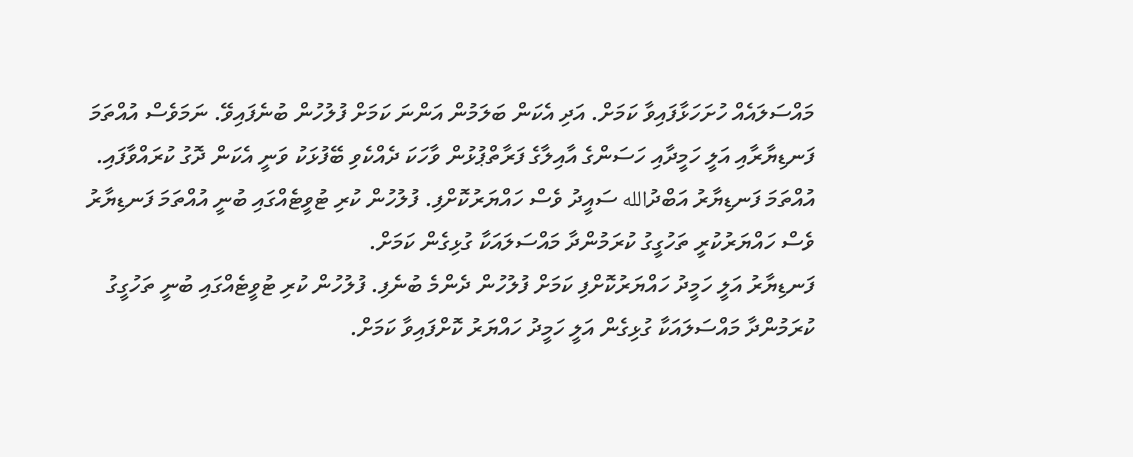މައްސަލައެއް ހުށަހަޅާފައިވާ ކަމަށް. އަދި އެކަން ބަލަމުން އަންނަ ކަމަށް ފުލުހުން ބުނެފައިވޭ. ނަމަވެސް އުއްތަމަ ފަނޑިޔާރާއި އަލީ ހަމީދާއި ހަސަންގެ އާއިލާގެ ފަރާތްޕުޅުން ވާހަކަ ދެއްކެވި ބޭފުޅަކު ވަނީ އެކަން ދޮގު ކުރައްވާފައި.
އުއްތަމަ ފަނޑިޔާރު އަބްދުالله ސައީދު ވެސް ހައްޔަރުކޮށްފި. ފުލުހުން ކުރި ޓުވީޓެއްގައި ބުނީ އުއްތަމަ ފަނޑިޔާރު ވެސް ހައްޔަރުކުރީ ތަހުގީގު ކުރަމުންދާ މައްސަލައަކާ ގުޅިގެން ކަމަށް.
ފަނޑިޔާރު އަލީ ހަމީދު ހައްޔަރުކޮށްފި ކަމަށް ފުލުހުން ދެންމެ ބުނެފި. ފުލުހުން ކުރި ޓުވީޓެއްގައި ބުނީ ތަހުގީގު ކުރަމުންދާ މައްސަލައަކާ ގުޅިގެން އަލީ ހަމީދު ހައްޔަރު ކޮށްފައިވާ ކަމަށް.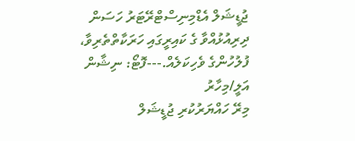ޖުޑީޝަލް އެޑްމިނިސްޓްރޭޓަރު ހަސަން ދިރިއުޅުއްވާ ގެ ކައިރީގައި ހަރަކާތްތެރިވާ، ފުލުހުންގެ ވެހިކަލެއް.---ފޮޓޯ: ނިޝާން އަލީ/މިހާރު
މިރޭ ހައްޔަރުކުރި ޖުޑީޝަލް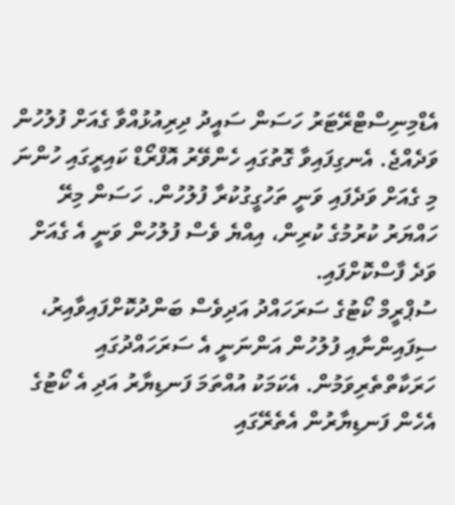އެޑްމިނިސްޓްރޭޓަރު ހަސަން ސައީދު ދިރިއުޅުއްވާ ގެއަށް ފުލުހުން ވަދެއްޖެ. އެނގިފައިވާ ގޮތުގައި ހެންވޭރު އޮފްރޯޑް ކައިރީގައި ހުންނަ މި ގެއަށް ވަދެފައި ވަނީ ތަހުގީގުކުރާ ފުލުހުން. ހަސަން މިރޭ ހައްޔަރު ކުރުމުގެ ކުރިން، އިއްޔެ ވެސް ފުލުހުން ވަނީ އެ ގެއަށް ވަދެ ފާސްކޮށްފައި.
ސުޕްރީމް ކޯޓުގެ ސަރަހައްދު އަދިވެސް ބަންދުކޮށްފައިވާއިރު، ސިފައިންނާއި ފުލުހުން އަންނަނީ އެ ސަރަހައްދުގައި ހަރަކާތްތެރިވަމުން. އެކަމަކު އުއްތަމަ ފަނޑިޔާރު އަދި އެ ކޯޓުގެ އެހެން ފަނޑިޔާރުން އެތެރޭގައި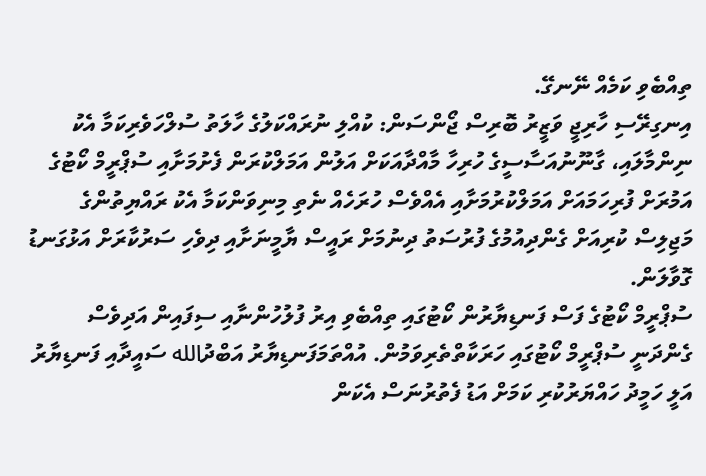ތިއްބެވި ކަމެއް ނޭނގޭ.
އިނގިރޭސި ހާރިޖީ ވަޒީރު ބޮރިސް ޖޯންސަން: ކުއްލި ނުރައްކަލުގެ ހާލަތު ސުލްހަވެރިކަމާ އެކު ނިންމާލައި، ގާނޫނުއަސާސީގެ ހުރިހާ މާއްދާއަކަށް އަލުން އަމަލްކުރަން ފެށުމަށާއި ސުޕްރީމް ކޯޓުގެ އަމުރަށް ފުރިހަމައަށް އަމަލްކުރުމަށާއި އެއްވެސް ހުރަހެއް ނެތި މިނިވަންކަމާ އެކު ރައްޔިތުންގެ މަޖިލިސް ކުރިއަށް ގެންދިއުމުގެ ފުރުސަތު ދިނުމަށް ރައީސް ޔާމީނަށާއި ދިވެހި ސަރުކާރަށް އަޅުގަނޑު ގޮވާލަން.
ސުޕްރީމް ކޯޓުގެ ފަސް ފަނޑިޔާރުން ކޯޓުގައި ތިއްބެވި އިރު ފުލުހުންނާއި ސިފައިން އަދިވެސް ގެންދަނީ ސުޕްރީމް ކޯޓުގައި ހަރަކާތްތެރިވަމުން. އުއްތަމަފަނޑިޔާރު އަބްދުالله ސައީދާއި ފަނޑިޔާރު އަލީ ހަމީދު ހައްޔަރުކުރި ކަމަށް އަޑު ފެތުރުނަސް އެކަން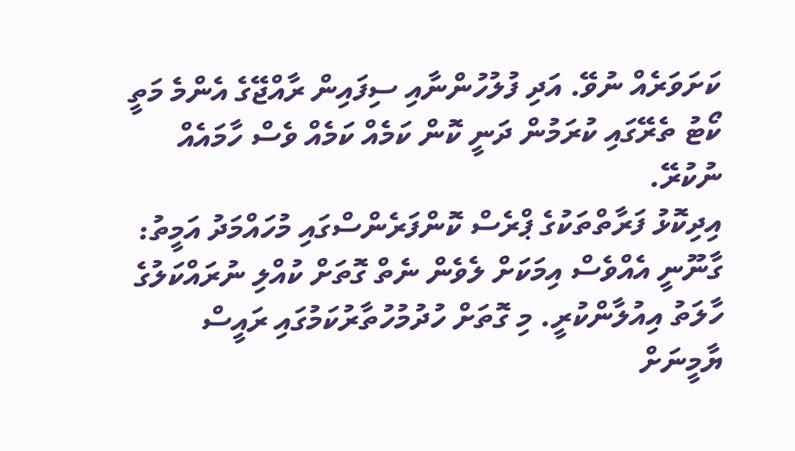ކަށަވަރެއް ނުވޭ. އަދި ފުލުހުންނާއި ސިފައިން ރާއްޖޭގެ އެންމެ މަތީ ކޯޓު ތެރޭގައި ކުރަމުން ދަނީ ކޮން ކަމެއް ކަމެއް ވެސް ހާމައެއް ނުކުރޭ.
އިދިކޮޅު ފަރާތްތަކުގެ ޕްރެސް ކޮންފަރެންސްގައި މުހައްމަދު އަމީތު: ގާނޫނީ އެއްވެސް އިމަކަށް ލެވެން ނެތް ގޮތަށް ކުއްލި ނުރައްކަލުގެ ހާލަތު އިއުލާންކުރީ. މި ގޮތަށް ހުދުމުހުތާރުކަމުގައި ރައީސް ޔާމީނަށް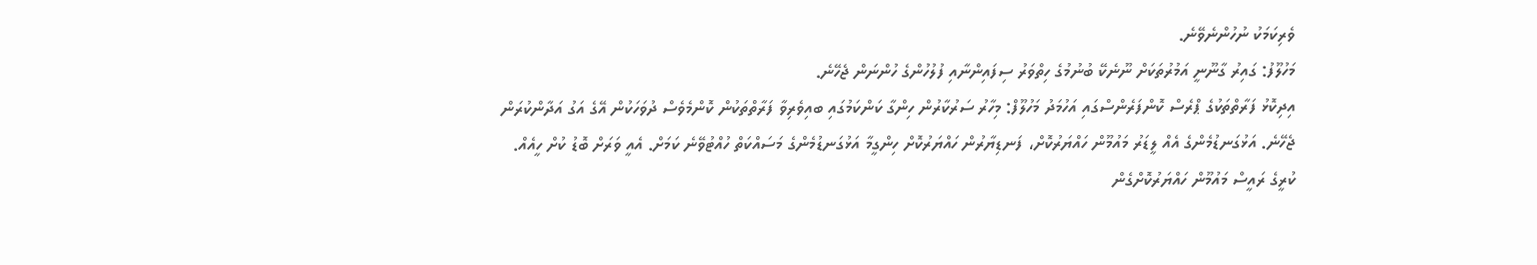ވެރިކަމަކު ނުހުންނެވޭނެ.
މަހުލޫފު: ގައިރު ގާނޫނީ އަމުރުތަކަށް ނޫނެކޭ ބުނުމުގެ ހިތްވަރު ސިފައިންނާއި ފުލުހުންގެ ހުންނަން ޖެހޭނެ.
އިދިކޮޅު ފަރާތްތަކުގެ ޕްރެސް ކޮންފަރެންސްގައި އަހުމަދު މަހުލޫފް: މިހާރު ސަރުކާރުން ހިންގާ ކަންކަމުގައި ބއިވެރިވާ ފަރާތްތަކުން ކޮންމެވެސް ދުވަހަކުން އޭގެ އަގު އަދާންކުރަން ޖެހޭނެ. އަޅުގަނޑުމެންގެ އެއް ލީޑަރު މައުމޫން ހައްޔަރުކޮށް، ފަނޑިޔާރުން ހައްޔަރުކޮށް ހިންގީމާ އަޅުގަނޑުމެންގެ މަސައްކަތް ހުއްޓުވޭނެ ކަމަށް. އެއީ ވަރަށް ބޮޑު ކުށް ހީއެއް.
ކުރީގެ ރައީސް މައުމޫން ހައްޔަރުކޮށްގެން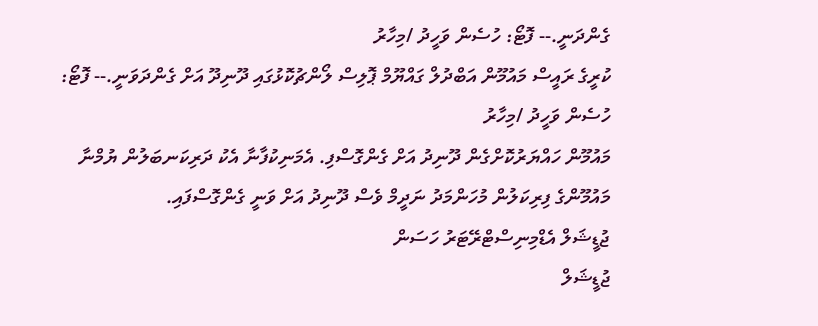ގެންދަނީ.-- ފޮޓޯ: ހުސެން ވަހީދު /މިހާރު
ކުރީގެ ރައީސް މައުމޫން އަބްދުލް ގައްޔޫމް ޕޮލިސް ލޯންޗުކޮޅުގައި ދޫނިދޫ އަށް ގެންދަވަނީ.-- ފޮޓޯ: ހުސެން ވަހީދު /މިހާރު
މައުމޫން ހައްޔަރުކޮށްގެން ދޫނިދު އަށް ގެންގޮސްފި. އެމަނިކުފާނާ އެކު ދަރިކަނބަލުން ޔުމްނާ މައުމޫންގެ ފިރިކަލުން މުހަންމަދު ނަދީމް ވެސް ދޫނިދު އަށް ވަނީ ގެންގޮސްފައި.
ޖުޑީޝަލް އެޑްމިނިސްޓްރޭޓަރު ހަސަން
ޖުޑީޝަލް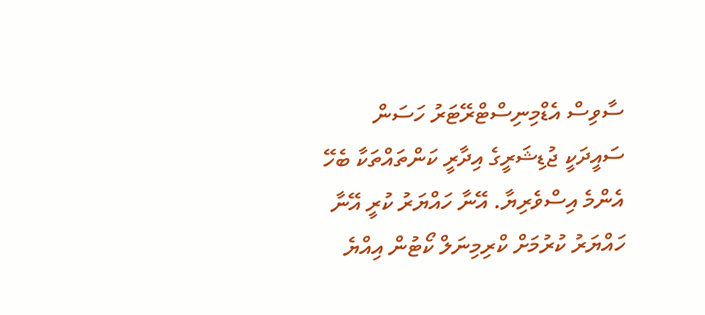ސާވިސް އެޑްމިނިސްޓްރޭޓަރު ހަސަން ސައީދަކީ ޖުޑިޝަރީގެ އިދާރީ ކަންތައްތަކާ ބެހޭ އެންމެ އިސްވެރިޔާ. އޭނާ ހައްޔަރު ކުރީ އޭނާ ހައްޔަރު ކުރުމަށް ކްރިމިނަލް ކޯޓުން އިއްޔެ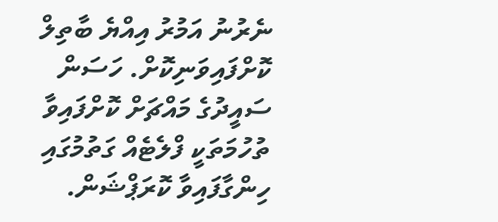ނެރުނު އަމުރު އިއްޔެ ބާތިލް ކޮށްފައިވަނިކޮށް. ހަސަން ސައީދުގެ މައްޗަށް ކޮށްފައިވާ ތުހުމަތަކީ ފްލެޓެއް ގަތުމުގައި ހިންގާފައިވާ ކޮރަޕްޝަން.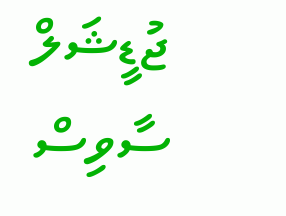ޖުޑީޝަލް ސާވިސް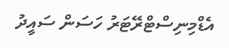އެޑްމިނިސްޓްރޭޓަރު ހަސަން ސައީދު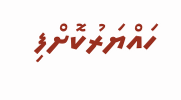ހައްޔަރުކޮށްފި